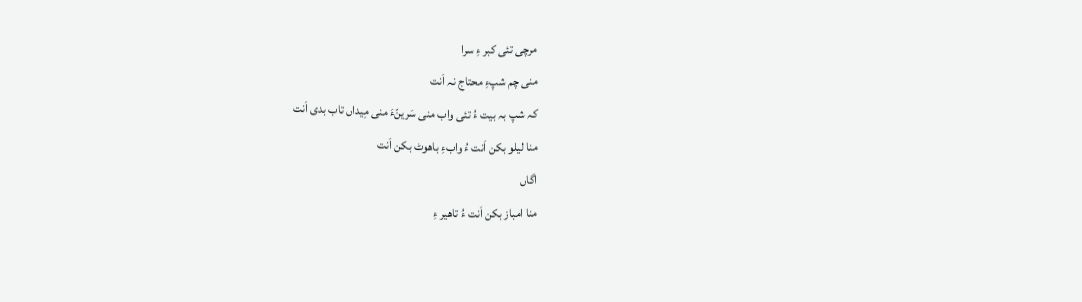مرچی تئی کبر ءِ سرا
منی چم شپءِ محتاج نہ اَنت
کہ شپ بہ بیت ءُ تئی واب منی سَرینّءَ منی مِیداں تاب بدی اَنت
منا لیلو بکن اَنت ءُ وابءِ باھوٹ بکن اَنت
اگاں
منا امباز بکن اَنت ءُ تاھیر ءِ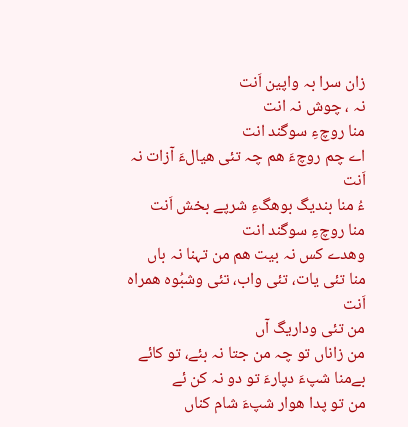زان سرا بہ واپین اَنت
نہ ، چوش نہ انت
منا روچءِ سوگند انت
اے چم روچءَ ھم چہ تئی ھیالءَ آزات نہ اَنت
ءُ منا بندیگ بوھگءِ شرپے بخش اَنت
منا روچءِ سوگند انت
وھدے کس نہ بیت ھم من تہنا نہ باں
منا تئی یات، تئی واب، تئی وشبُوہ ھمراہ اَنت
من تئی وداریگ آں
من زاناں تو چہ من جتا نہ بئے، تو کائے
بےمنا شپءَ دپارءَ تو دو نہ کن ئے
من تو پدا ھوار شپءَ شام کناں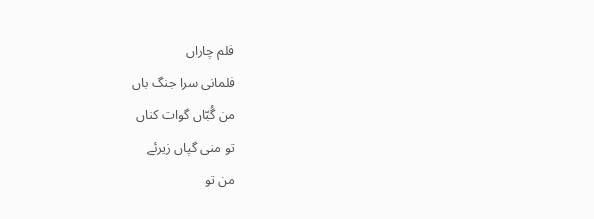فلم چاراں
فلمانی سرا جنگ باں
من گُبّاں گوات کناں
تو منی گپاں زیرئے
من تو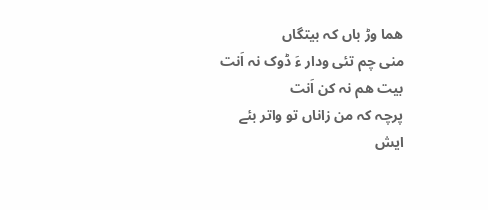ھما وڑ باں کہ بیتگاں
منی چم تئی ودار ءَ ڈوک نہ اَنت
بیت ھم نہ کن اَنت
پرچہ کہ من زاناں تو واتر بئے
ایش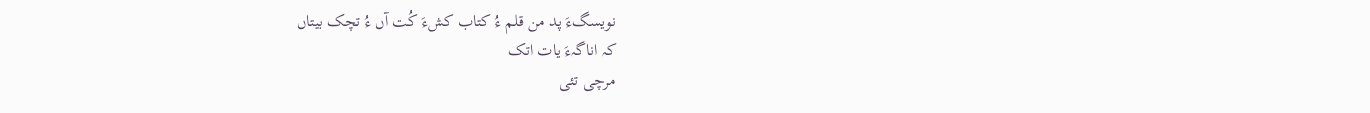نویسگءَ پد من قلم ءُ کتاب کشءَ کُت آں ءُ تچک بیتاں
کہ اناگہءَ یات اتک
مرچی تئی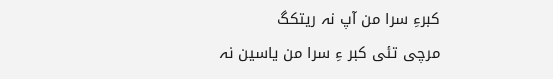کبرءِ سرا من آپ نہ ریتکگ
مرچی تئی کبر ءِ سرا من یاسین نہ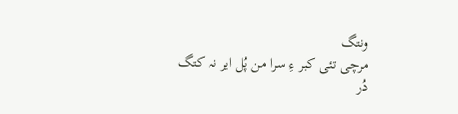ونتگ
مرچی تئی کبر ءِ سرا من پُل ایر نہ کتگ
دُر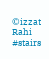©izzat Rahi
#stairs